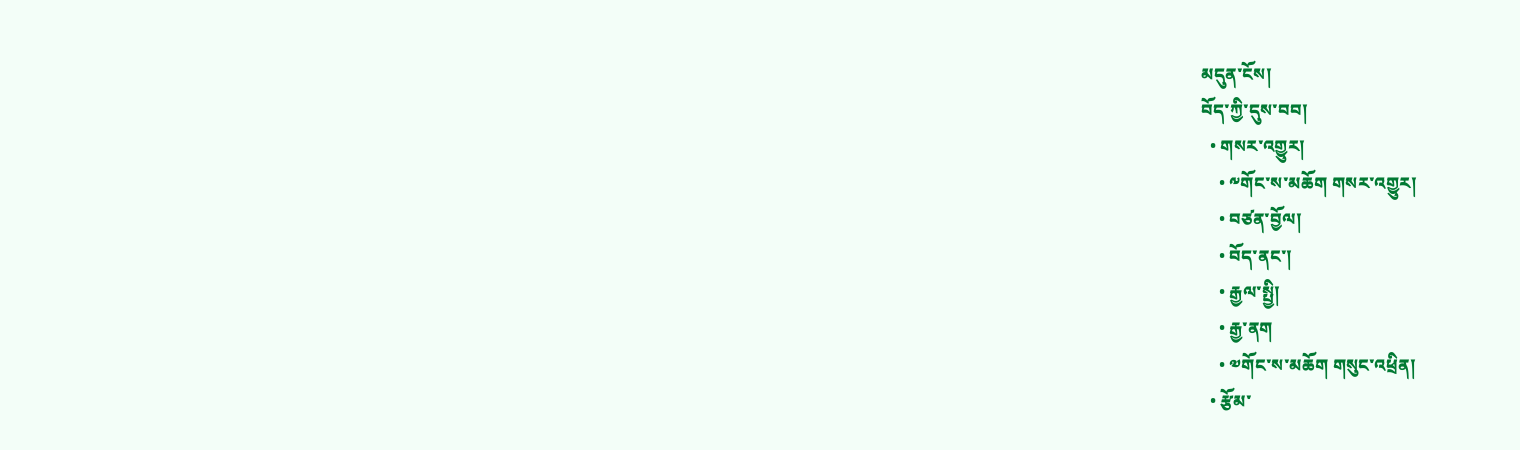མདུན་ངོས།
བོད་ཀྱི་དུས་བབ།
  • གསར་འགྱུར།
    • ༸གོང་ས་མཆོག གསར་འགྱུར།
    • བཙན་བྱོལ།
    • བོད་ནང་།
    • རྒྱལ་སྤྱི།
    • རྒྱ་ནག
    • ༧གོང་ས་མཆོག གསུང་འཕྲིན།
  • རྩོམ་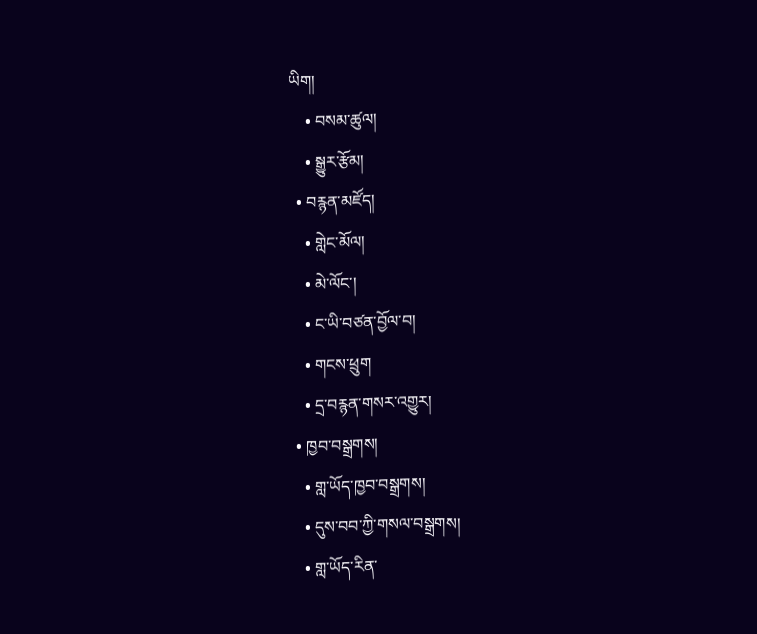ཡིག།
    • བསམ་ཚུལ།
    • སྒྱུར་རྩོམ།
  • བརྙན་མཛོད།
    • གླེང་མོལ།
    • མེ་ལོང་།
    • ང་ཡི་བཙན་བྱོལ་བ།
    • གངས་ཕྲུག
    • དྲ་བརྙན་གསར་འགྱུར།
  • ཁྱབ་བསྒྲགས།
    • གླ་ཡོད་ཁྱབ་བསྒྲགས།
    • དུས་བབ་ཀྱི་གསལ་བསྒྲགས།
    • གླ་ཡོད་རིན་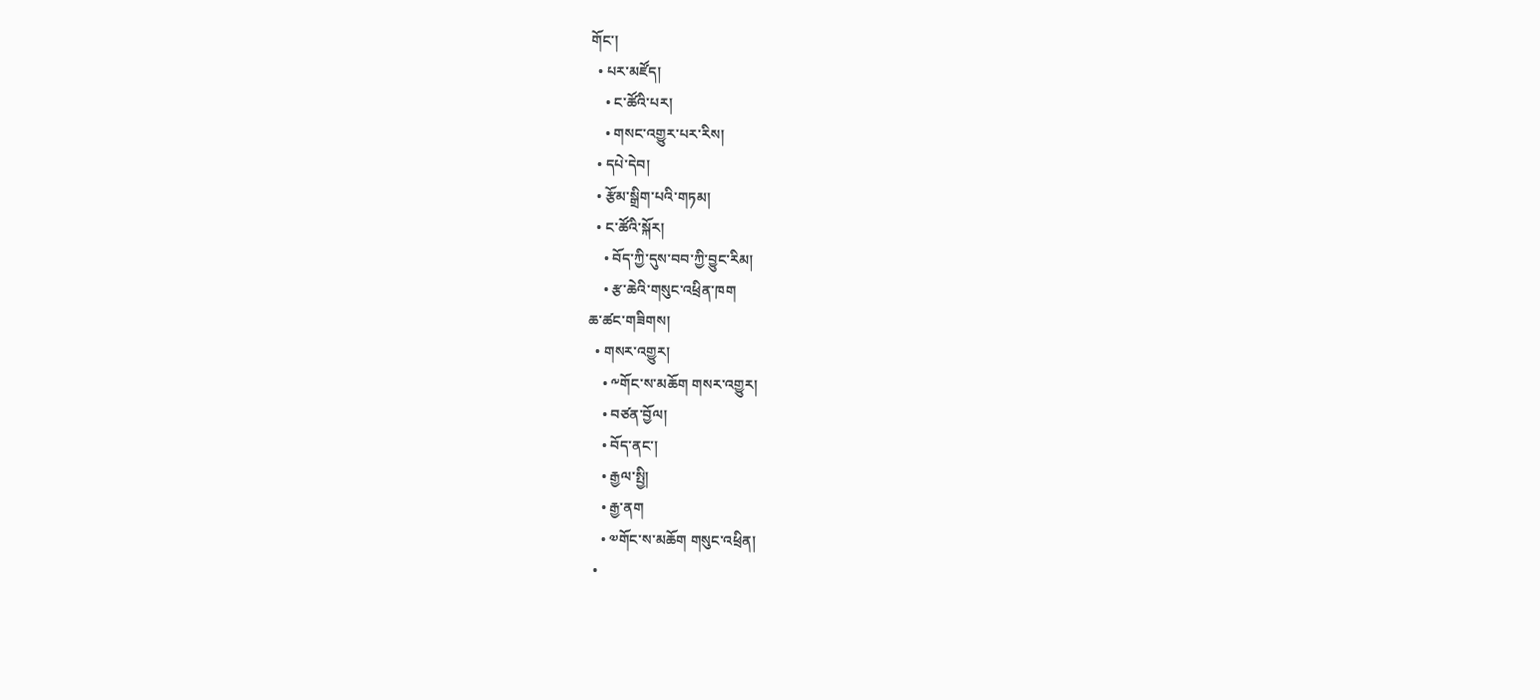གོང་།
  • པར་མཛོད།
    • ང་ཚོའི་པར།
    • གསང་འགྱུར་པར་རིས།
  • དཔེ་དེབ།
  • རྩོམ་སྒྲིག་པའི་གཏམ།
  • ང་ཚོའི་སྐོར།
    • བོད་ཀྱི་དུས་བབ་ཀྱི་བྱུང་རིམ།
    • རྩ་ཆེའི་གསུང་འཕྲིན་ཁག
ཆ་ཚང་གཟིགས།
  • གསར་འགྱུར།
    • ༸གོང་ས་མཆོག གསར་འགྱུར།
    • བཙན་བྱོལ།
    • བོད་ནང་།
    • རྒྱལ་སྤྱི།
    • རྒྱ་ནག
    • ༧གོང་ས་མཆོག གསུང་འཕྲིན།
  •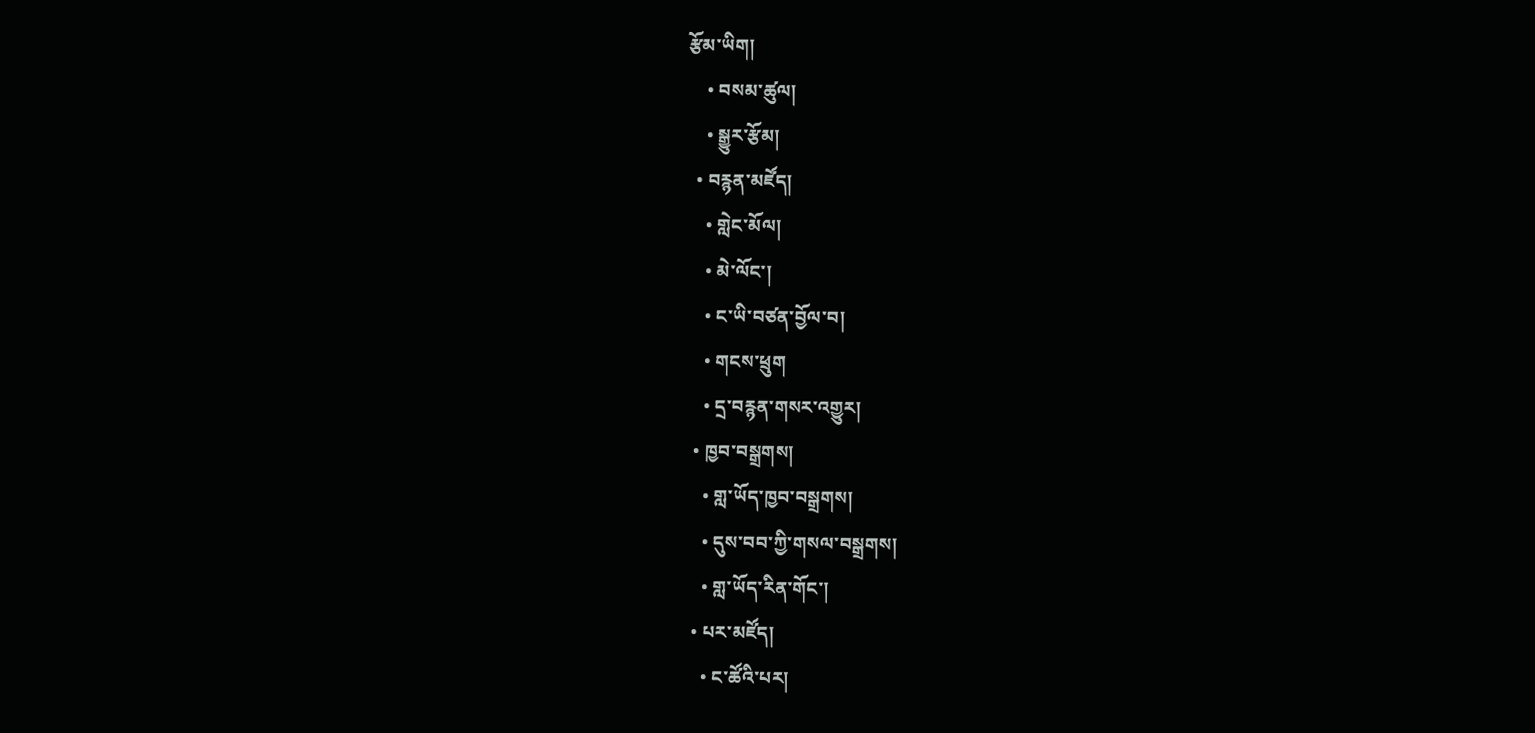རྩོམ་ཡིག།
    • བསམ་ཚུལ།
    • སྒྱུར་རྩོམ།
  • བརྙན་མཛོད།
    • གླེང་མོལ།
    • མེ་ལོང་།
    • ང་ཡི་བཙན་བྱོལ་བ།
    • གངས་ཕྲུག
    • དྲ་བརྙན་གསར་འགྱུར།
  • ཁྱབ་བསྒྲགས།
    • གླ་ཡོད་ཁྱབ་བསྒྲགས།
    • དུས་བབ་ཀྱི་གསལ་བསྒྲགས།
    • གླ་ཡོད་རིན་གོང་།
  • པར་མཛོད།
    • ང་ཚོའི་པར།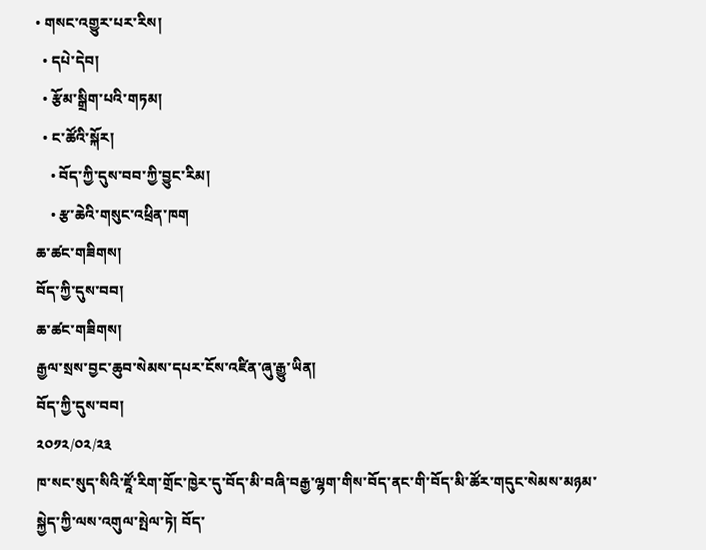• གསང་འགྱུར་པར་རིས།
  • དཔེ་དེབ།
  • རྩོམ་སྒྲིག་པའི་གཏམ།
  • ང་ཚོའི་སྐོར།
    • བོད་ཀྱི་དུས་བབ་ཀྱི་བྱུང་རིམ།
    • རྩ་ཆེའི་གསུང་འཕྲིན་ཁག
ཆ་ཚང་གཟིགས།
བོད་ཀྱི་དུས་བབ།
ཆ་ཚང་གཟིགས།
རྒྱལ་སྲས་བྱང་ཆུབ་སེམས་དཔར་ངོས་འཛིན་ཞུ་རྒྱུ་ཡིན།
བོད་ཀྱི་དུས་བབ།
༢༠༡༢/༠༢/༢༣
ཁ་སང་སུད་སིའི་ཛཱོ་རིག་གྲོང་ཁྱེར་དུ་བོད་མི་བཞི་བརྒྱ་ལྷག་གིས་བོད་ནང་གི་བོད་མི་ཚོར་གདུང་སེམས་མཉམ་སྐྱེད་ཀྱི་ལས་འགུལ་སྤེལ་ཏེ། བོད་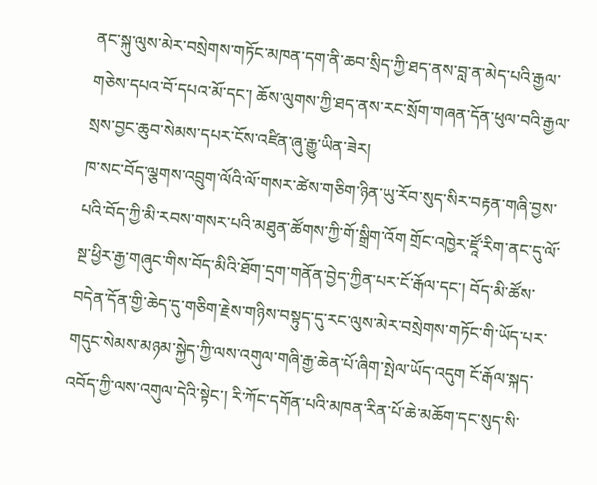ནང་སྐུ་ལུས་མེར་བསྲེགས་གཏོང་མཁན་དག་ནི་ཆབ་སྲིད་ཀྱི་ཐད་ནས་བླ་ན་མེད་པའི་རྒྱལ་གཅེས་དཔའ་བོ་དཔའ་མོ་དང་། ཆོས་ལུགས་ཀྱི་ཐད་ནས་རང་སྲོག་གཞན་དོན་ཕུལ་བའི་རྒྱལ་སྲས་བྱང་ཆུབ་སེམས་དཔར་ངོས་འཛིན་ཞུ་རྒྱུ་ཡིན་ཟེར།
ཁ་སང་བོད་ལྕགས་འབྲུག་ལོའི་ལོ་གསར་ཚེས་གཅིག་ཉིན་ཡུ་རོབ་སུད་སིར་བརྟན་གཞི་བྱས་པའི་བོད་ཀྱི་མི་རབས་གསར་པའི་མཐུན་ཚོགས་ཀྱི་གོ་སྒྲིག་འོག གྲོང་འཁྱེར་ཛཱོ་རིག་ནང་དུ་ལོ་སྔ་ཕྱིར་རྒྱ་གཞུང་གིས་བོད་མིའི་ཐོག་དྲག་གནོན་བྱེད་ཀྱིན་པར་ངོ་རྒོལ་དང་། བོད་མི་ཚོས་བདེན་དོན་གྱི་ཆེད་དུ་གཅིག་རྗེས་གཉིས་བསྟུད་དུ་རང་ལུས་མེར་བསྲེགས་གཏོང་གི་ཡོད་པར་གདུང་སེམས་མཉམ་སྐྱེད་ཀྱི་ལས་འགུལ་གཞི་རྒྱ་ཆེན་པོ་ཞིག་སྤེལ་ཡོད་འདུག ངོ་རྒོལ་སྐད་འབོད་ཀྱི་ལས་འགུལ་དེའི་སྟེང་། རི་ཀོང་དགོན་པའི་མཁན་རིན་པོ་ཆེ་མཆོག་དང་སུད་སི་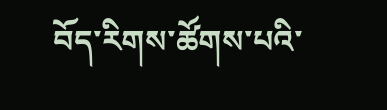བོད་རིགས་ཚོགས་པའི་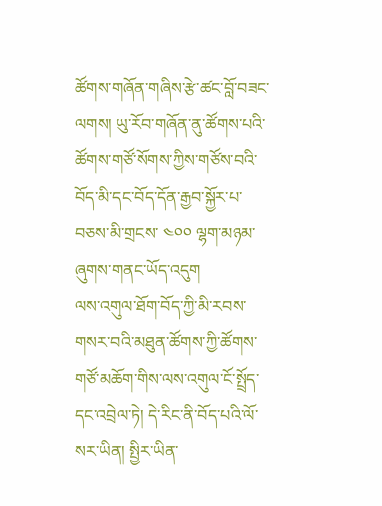ཚོགས་གཞོན་གཞིས་རྩེ་ཚང་བློ་བཟང་ལགས། ཡུ་རོབ་གཞོན་ནུ་ཚོགས་པའི་ཚོགས་གཙོ་སོགས་ཀྱིས་གཙོས་བའི་བོད་མི་དང་བོད་དོན་རྒྱབ་སྐྱོར་པ་བཅས་མི་གྲངས་ ༤༠༠ ལྷག་མཉམ་ཞུགས་གནང་ཡོད་འདུག
ལས་འགུལ་ཐོག་བོད་ཀྱི་མི་རབས་གསར་བའི་མཐུན་ཚོགས་ཀྱི་ཚོགས་གཙོ་མཆོག་གིས་ལས་འགུལ་ངོ་སྤྲོད་དང་འབྲེལ་ཏེ། དེ་རིང་ནི་བོད་པའི་ལོ་སར་ཡིན། སྤྱིར་ཡིན་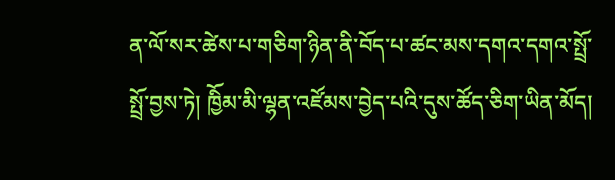ན་ལོ་སར་ཚེས་པ་གཅིག་ཉིན་ནི་བོད་པ་ཚང་མས་དགའ་དགའ་སྤྲོ་སྤྲོ་བྱས་ཏེ། ཁྱིོམ་མི་ལྷན་འཛོམས་བྱེད་པའི་དུས་ཚོད་ཅིག་ཡིན་མོད།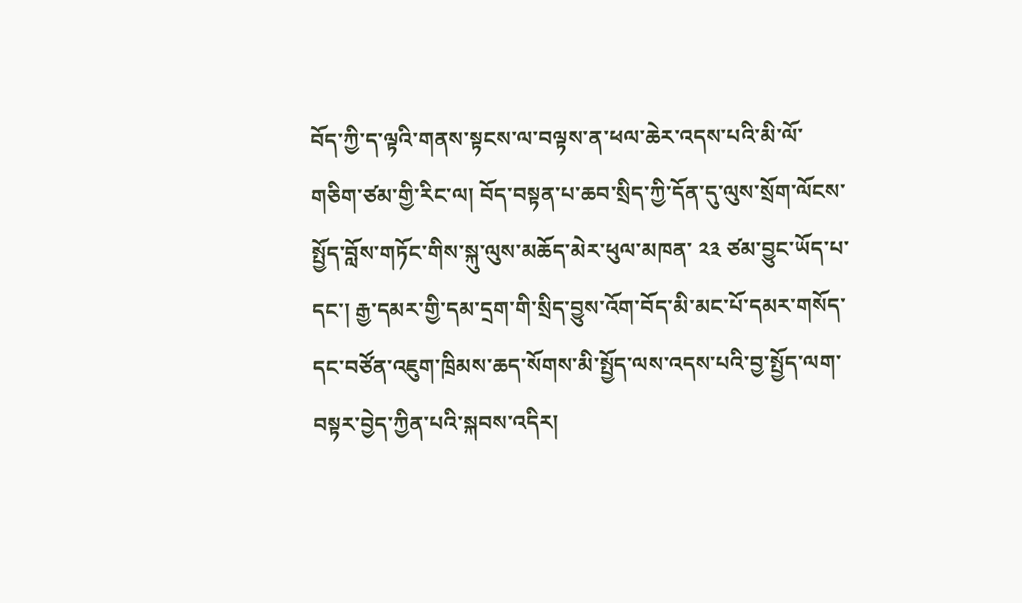བོད་ཀྱི་ད་ལྟའི་གནས་སྟངས་ལ་བལྟས་ན་ཕལ་ཆེར་འདས་པའི་མི་ལོ་གཅིག་ཙམ་གྱི་རིང་ལ། བོད་བསྟན་པ་ཆབ་སྲིད་ཀྱི་དོན་དུ་ལུས་སྲོག་ལོངས་སྤྱོད་བློས་གཏོང་གིས་སྐུ་ལུས་མཆོད་མེར་ཕུལ་མཁན་ ༢༣ ཙམ་བྱུང་ཡོད་པ་དང་། རྒྱ་དམར་གྱི་དམ་དྲག་གི་སྲིད་བྱུས་འོག་བོད་མི་མང་པོ་དམར་གསོད་དང་བཙོན་འཇུག་ཁྲིམས་ཆད་སོགས་མི་སྤྱོད་ལས་འདས་པའི་བྱ་སྤྱོད་ལག་བསྟར་བྱེད་ཀྱིན་པའི་སྐབས་འདིར།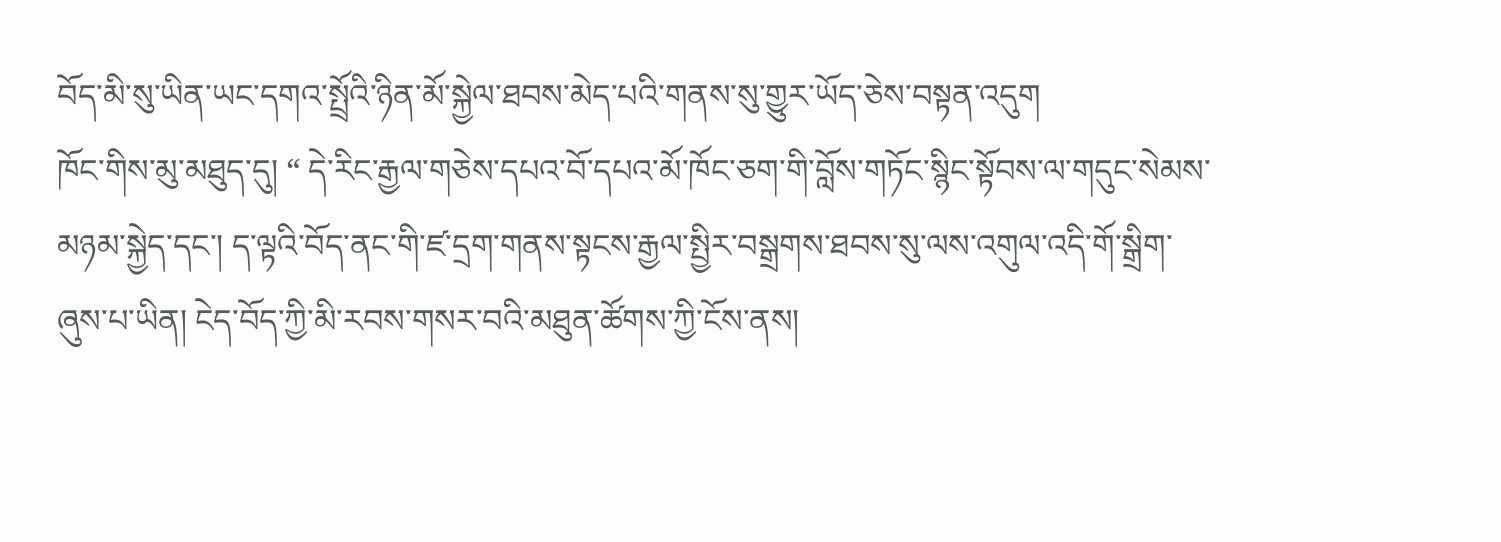བོད་མི་སུ་ཡིན་ཡང་དགའ་སྤྲོའི་ཉིན་མོ་སྐྱེལ་ཐབས་མེད་པའི་གནས་སུ་གྱུར་ཡོད་ཅེས་བསྟན་འདུག
ཁོང་གིས་མུ་མཐུད་དུ། “ དེ་རིང་རྒྱལ་གཅེས་དཔའ་བོ་དཔའ་མོ་ཁོང་ཅག་གི་བློས་གཏོང་སྙིང་སྟོབས་ལ་གདུང་སེམས་མཉམ་སྐྱེད་དང་། ད་ལྟའི་བོད་ནང་གི་ཛ་དྲག་གནས་སྟངས་རྒྱལ་སྤྱིར་བསྒྲགས་ཐབས་སུ་ལས་འགུལ་འདི་གོ་སྒྲིག་ཞུས་པ་ཡིན། ངེད་བོད་ཀྱི་མི་རབས་གསར་བའི་མཐུན་ཚོགས་ཀྱི་ངོས་ནས།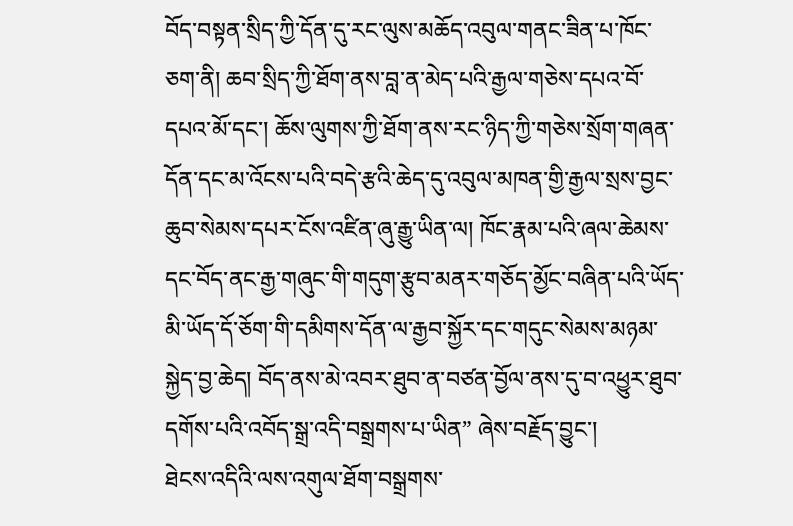བོད་བསྟན་སྲིད་ཀྱི་དོན་དུ་རང་ལུས་མཆོད་འབུལ་གནང་ཟིན་པ་ཁོང་ཅག་ནི། ཆབ་སྲིད་ཀྱི་ཐོག་ནས་བླ་ན་མེད་པའི་རྒྱལ་གཅེས་དཔའ་བོ་དཔའ་མོ་དང་། ཆོས་ལུགས་ཀྱི་ཐོག་ནས་རང་ཉིད་ཀྱི་གཅེས་སྲོག་གཞན་དོན་དང་མ་འོངས་པའི་བདེ་རྩའི་ཆེད་དུ་འབུལ་མཁན་གྱི་རྒྱལ་སྲས་བྱང་ཆུབ་སེམས་དཔར་ངོས་འཛིན་ཞུ་རྒྱུ་ཡིན་ལ། ཁོང་རྣམ་པའི་ཞལ་ཆེམས་དང་བོད་ནང་རྒྱ་གཞུང་གི་གདུག་རྩུབ་མནར་གཅོད་མྱོང་བཞིན་པའི་ཡོད་མི་ཡོད་དོ་ཅོག་གི་དམིགས་དོན་ལ་རྒྱབ་སྐྱོར་དང་གདུང་སེམས་མཉམ་སྐྱེད་བྱ་ཆེད། བོད་ནས་མེ་འབར་ཐུབ་ན་བཙན་བྱོལ་ནས་དུ་བ་འཕྱུར་ཐུབ་དགོས་པའི་འབོད་སྒྲ་འདི་བསྒྲགས་པ་ཡིན” ཞེས་བརྗོད་བྱུང་།
ཐེངས་འདིའི་ལས་འགུལ་ཐོག་བསྒྲགས་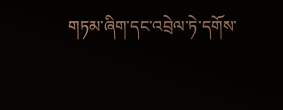གཏམ་ཞིག་དང་འབྲེལ་ཏེ་དགོས་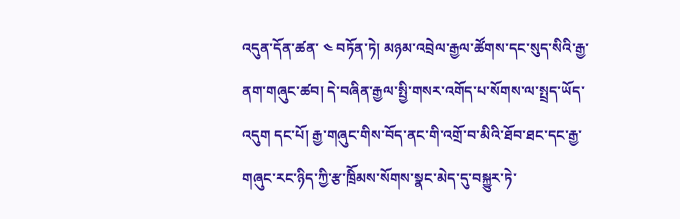འདུན་དོན་ཚན་ ༤ བཏོན་ཏེ། མཉམ་འབྲེལ་རྒྱལ་ཚོགས་དང་སུད་སིའི་རྒྱ་ནག་གཞུང་ཚབ། དེ་བཞིན་རྒྱལ་སྤྱི་གསར་འགོད་པ་སོགས་ལ་སྤྲད་ཡོད་འདུག དང་པོ། རྒྱ་གཞུང་གིས་བོད་ནང་གི་འགྲོ་བ་མིའི་ཐོབ་ཐང་དང་རྒྱ་གཞུང་རང་ཉིད་ཀྱི་རྩ་ཁྲིོམས་སོགས་སྣང་མེད་དུ་བསྐྱུར་ཏེ་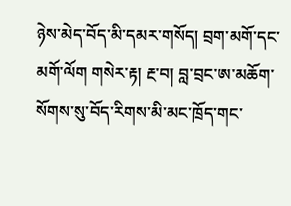ཉེས་མེད་བོད་མི་དམར་གསོད། བྲག་མགོ་དང་མགོ་ལོག གསེར་རྟ། རྔ་བ། བླ་བྲང་ཨ་མཆོག་སོགས་སུ་བོད་རིགས་མི་མང་ཁྲོད་གང་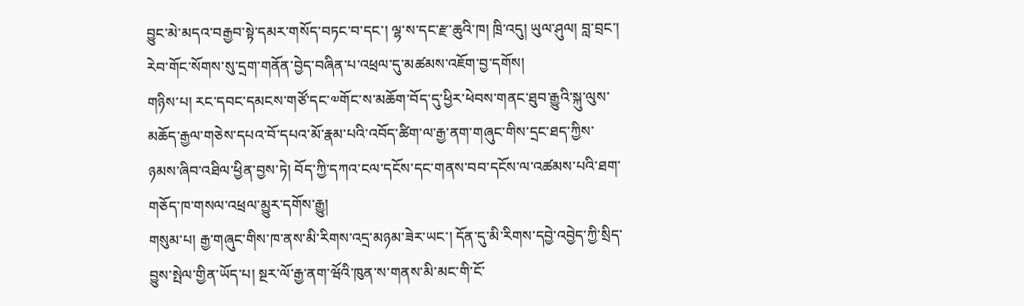བྱུང་མེ་མདའ་བརྒྱབ་སྟེ་དམར་གསོད་བཏང་བ་དང་། ལྷ་ས་དང་རྫ་ཆུའི་ཁ། ཁྲི་འདུ། ཡུལ་ཤུལ། བླ་བྲང་། རེབ་གོང་སོགས་སུ་དྲག་གནོན་བྱེད་བཞིན་པ་འཕྲལ་དུ་མཚམས་འཇོག་བྱ་དགོས།
གཉིས་པ། རང་དབང་དམངས་གཙོ་དང་༧གོང་ས་མཆོག་བོད་དུ་ཕྱིར་ཕེབས་གནང་ཐུབ་རྒྱུའི་སྐུ་ལུས་མཆོད་རྒྱལ་གཅེས་དཔའ་བོ་དཔའ་མོ་རྣམ་པའི་འབོད་ཚིག་ལ་རྒྱ་ནག་གཞུང་གིས་དྲང་ཐད་ཀྱིས་ཉམས་ཞིབ་འཐིལ་ཕྱིན་བྱས་ཏེ། བོད་ཀྱི་དཀའ་ངལ་དངོས་དང་གནས་བབ་དངོས་ལ་འཚམས་པའི་ཐག་གཅོད་ཁ་གསལ་འཕྲལ་མྱུར་དགོས་རྒྱུ།
གསུམ་པ། རྒྱ་གཞུང་གིས་ཁ་ནས་མི་རིགས་འདྲ་མཉམ་ཟེར་ཡང་། དོན་དུ་མི་རིགས་དབྱེ་འབྱེད་ཀྱི་སྲིད་བྱུས་སྤེལ་གྱིན་ཡོད་པ། སྔར་ལོ་རྒྱ་ནག་ཝོའི་ཁུན་ས་གནས་མི་མང་གི་ངོ་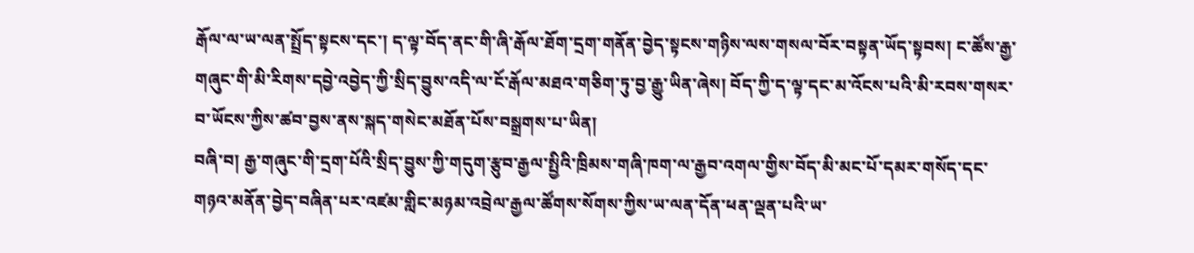རྒོལ་ལ་ཡ་ལན་སྤྲོད་སྟངས་དང་། ད་ལྟ་བོད་ནང་གི་ཞི་རྒོལ་ཐོག་དྲག་གནོན་བྱེད་སྟངས་གཉིས་ལས་གསལ་བོར་བསྟན་ཡོད་སྟབས། ང་ཚོས་རྒྱ་གཞུང་གི་མི་རིགས་དབྱེ་འབྱེད་ཀྱི་སྲིད་བྱུས་འདི་ལ་ངོ་རྒོལ་མཐའ་གཅིག་ཏུ་བྱ་རྒྱུ་ཡིན་ཞེས། བོད་ཀྱི་ད་ལྟ་དང་མ་འོངས་པའི་མི་རབས་གསར་བ་ཡོངས་ཀྱིས་ཚབ་བྱས་ནས་སྐད་གསེང་མཐོན་པོས་བསྒྲགས་པ་ཡིན།
བཞི་བ། རྒྱ་གཞུང་གི་དྲག་པོའི་སྲིད་བྱུས་ཀྱི་གདུག་རྩུབ་རྒྱལ་སྤྱིའི་ཁྲིམས་གཞི་ཁག་ལ་རྒྱབ་འགལ་གྱིས་བོད་མི་མང་པོ་དམར་གསོད་དང་གཉའ་མནོན་བྱེད་བཞིན་པར་འཛམ་གླིང་མཉམ་འབྲེལ་རྒྱལ་ཚོགས་སོགས་ཀྱིས་ཡ་ལན་དོན་ཕན་ལྡན་པའི་ཡ་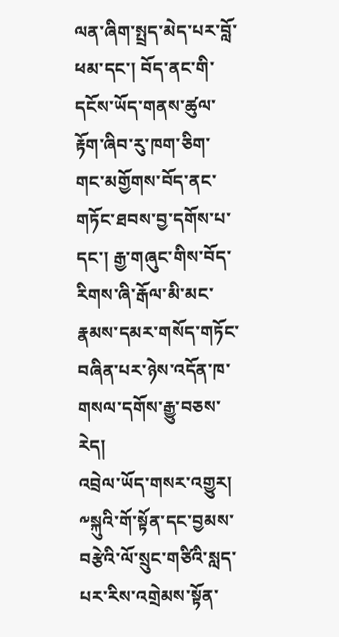ལན་ཞིག་སྤྲད་མེད་པར་བློ་ཕམ་དང་། བོད་ནང་གི་དངོས་ཡོད་གནས་ཚུལ་རྟོག་ཞིབ་རུ་ཁག་ཅིག་གང་མགྱོགས་བོད་ནང་གཏོང་ཐབས་བྱ་དགོས་པ་དང་། རྒྱ་གཞུང་གིས་བོད་རིགས་ཞི་རྒོལ་མི་མང་རྣམས་དམར་གསོད་གཏོང་བཞིན་པར་ཉེས་འདོན་ཁ་གསལ་དགོས་རྒྱུ་བཅས་རེད།
འབྲེལ་ཡོད་གསར་འགྱུར།
༸སྐུའི་གོ་སྟོན་དང་བྱམས་བརྩེའི་ལོ་སྲུང་གཙིའི་སླད་པར་རིས་འགྲེམས་སྟོན་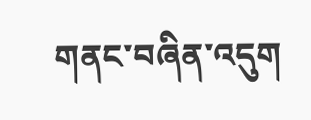གནང་བཞིན་འདུག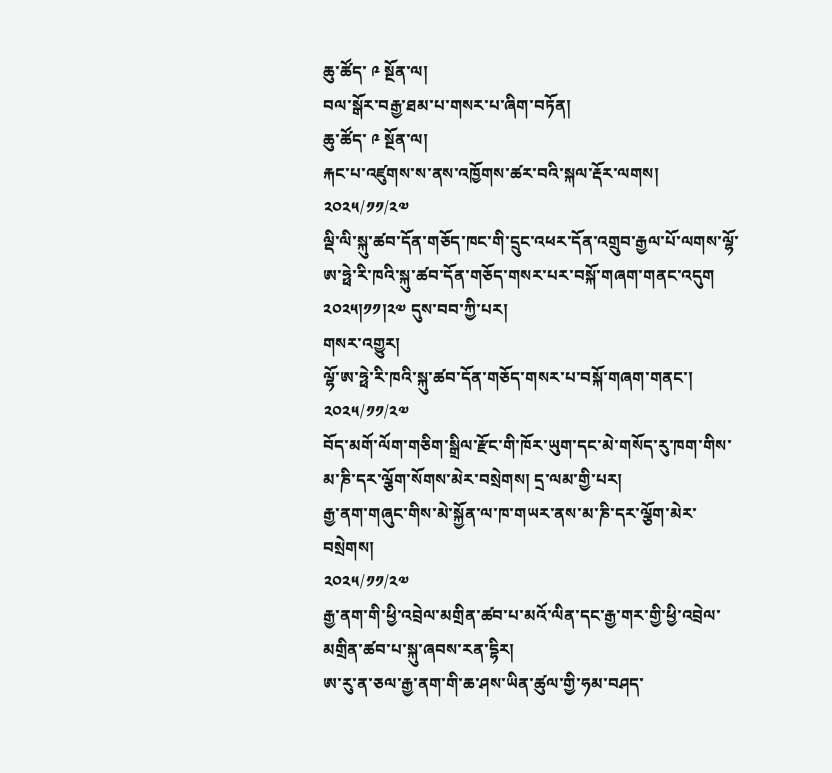ཆུ་ཚོད་ ༩ སྔོན་ལ།
བལ་སྒོར་བརྒྱ་ཐམ་པ་གསར་པ་ཞིག་བཏོན།
ཆུ་ཚོད་ ༩ སྔོན་ལ།
རྐང་པ་འཛུགས་ས་ནས་འཁྱོགས་ཚར་བའི་སྐལ་རྡོར་ལགས།
༢༠༢༥/༡༡/༢༧
ལྡི་ལི་སྐུ་ཚབ་དོན་གཅོད་ཁང་གི་དྲུང་འཕར་དོན་འགྲུབ་རྒྱལ་པོ་ལགས་ལྷོ་ཨ་ཧྥེ་རི་ཁའི་སྐུ་ཚབ་དོན་གཅོད་གསར་པར་བསྐོ་གཞག་གནང་འདུག ༢༠༢༥།༡༡།༢༧ དུས་བབ་ཀྱི་པར།
གསར་འགྱུར།
ལྷོ་ཨ་ཧྥེ་རི་ཁའི་སྐུ་ཚབ་དོན་གཅོད་གསར་པ་བསྐོ་གཞག་གནང་།
༢༠༢༥/༡༡/༢༧
བོད་མགོ་ལོག་གཅིག་སྒྲིལ་རྫོང་གི་ཁོར་ཡུག་དང་མེ་གསོད་རུ་ཁག་གིས་མ་ཎི་དར་ལྕོག་སོགས་མེར་བསྲེགས། དྲ་ལམ་གྱི་པར།
རྒྱ་ནག་གཞུང་གིས་མེ་སྐྱོན་ལ་ཁ་གཡར་ནས་མ་ཎི་དར་ལྕོག་མེར་བསྲེགས།
༢༠༢༥/༡༡/༢༧
རྒྱ་ནག་གི་ཕྱི་འབྲེལ་མགྲིན་ཚབ་པ་མའོ་ལིན་དང་རྒྱ་གར་གྱི་ཕྱི་འབྲེལ་མགྲིན་ཚབ་པ་སྐུ་ཞབས་རན་དྷིར།
ཨ་རུ་ན་ཅལ་རྒྱ་ནག་གི་ཆ་ཤས་ཡིན་ཚུལ་གྱི་ཧམ་བཤད་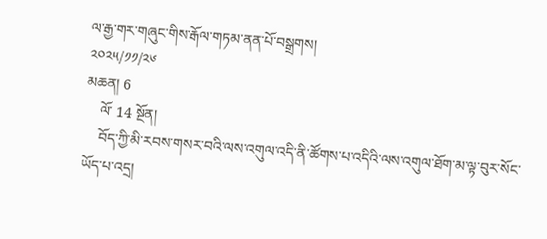ལ་རྒྱ་གར་གཞུང་གིས་རྒོལ་གཏམ་ནན་པོ་བསྒྲགས།
༢༠༢༥/༡༡/༢༦
མཆན། 6
    ལོ་ 14 སྔོན།
    བོད་ཀྱི་མི་རབས་གསར་བའི་ལས་འགུལ་འདི་ནི་ཚོགས་པ་འདིའི་ལས་འགུལ་ཐོག་མ་ལྟ་བུར་སོང་ཡོད་པ་འདྲ།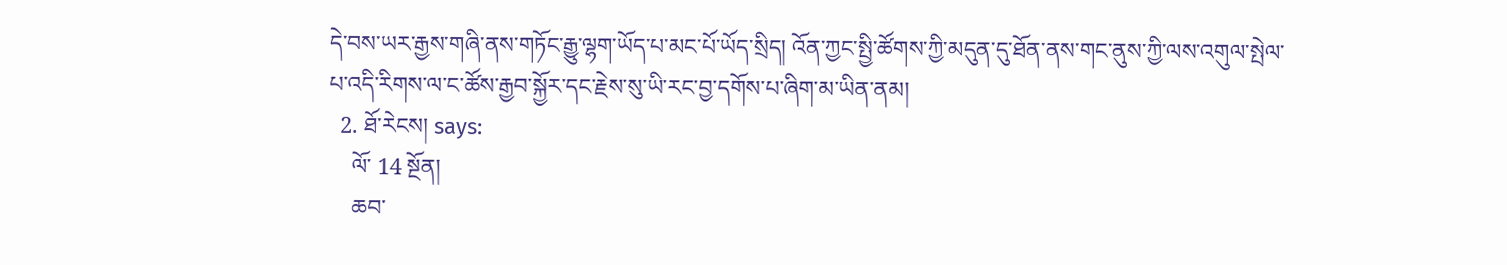དེ་བས་ཡར་རྒྱས་གཞི་ནས་གཏོང་རྒྱུ་ལྷག་ཡོད་པ་མང་པོ་ཡོད་སྲིད། འོན་ཀྱང་སྤྱི་ཚོགས་ཀྱི་མདུན་དུ་ཐོན་ནས་གང་ནུས་ཀྱི་ལས་འགུལ་སྤེལ་པ་འདི་རིགས་ལ་ང་ཚོས་རྒྱབ་སྐྱོར་དང་རྗེས་སུ་ཡི་རང་བྱ་དགོས་པ་ཞིག་མ་ཡིན་ནམ།
  2. ཐོ་རེངས། says:
    ལོ་ 14 སྔོན།
    ཆབ་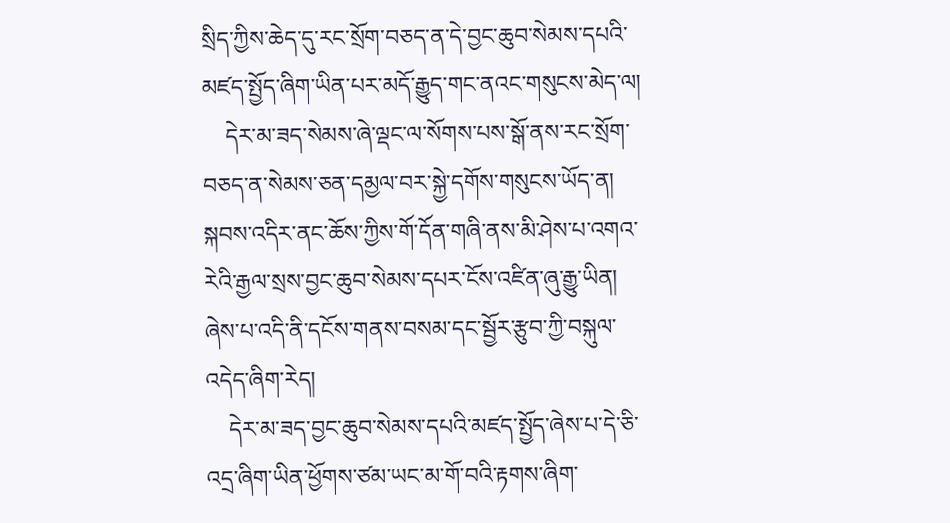སྲིད་ཀྱིས་ཆེད་དུ་རང་སྲོག་བཅད་ན་དེ་བྱང་ཆུབ་སེམས་དཔའི་མཛད་སྤྱོད་ཞིག་ཡིན་པར་མདོ་རྒྱུད་གང་ནའང་གསུངས་མེད་ལ།
    དེར་མ་ཟད་སེམས་ཞེ་ལྡང་ལ་སོགས་པས་སྒོ་ནས་རང་སྲོག་བཅད་ན་སེམས་ཅན་དམྱལ་བར་སྐྱེ་དགོས་གསུངས་ཡོད་ན། སྐབས་འདིར་ནང་ཆོས་ཀྱིས་གོ་དོན་གཞི་ནས་མི་ཤེས་པ་འགའ་རེའི་རྒྱལ་སྲས་བྱང་ཆུབ་སེམས་དཔར་ངོས་འཛིན་ཞུ་རྒྱུ་ཡིན། ཞེས་པ་འདི་ནི་དངོས་གནས་བསམ་དང་སྦྱོར་རྩུབ་ཀྱི་བསྐུལ་འདེད་ཞིག་རེད།
    དེར་མ་ཟད་བྱང་ཆུབ་སེམས་དཔའི་མཛད་སྤྱོད་ཞེས་པ་དེ་ཅི་འདྲ་ཞིག་ཡིན་ཕྱོགས་ཙམ་ཡང་མ་གོ་བའི་རྟགས་ཞིག་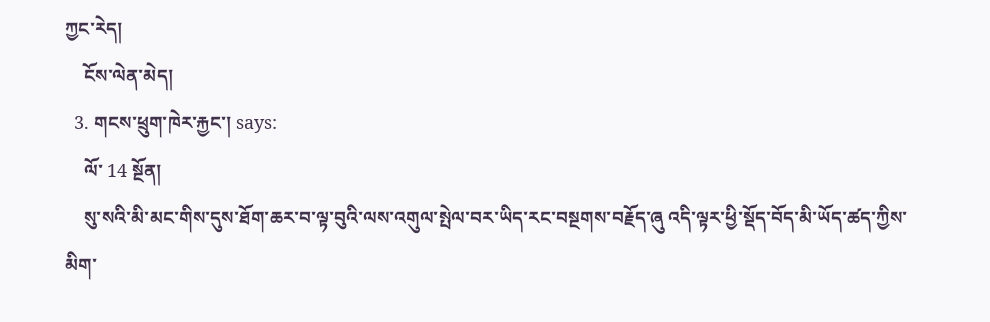ཀྱང་རེད།
    ངོས་ལེན་མེད།
  3. གངས་ཕྲུག་ཁེར་རྐྱང་། says:
    ལོ་ 14 སྔོན།
    སུ་སའི་མི་མང་གིས་དུས་ཐོག་ཆར་བ་ལྟ་བུའི་ལས་འགུལ་སྤེལ་བར་ཡིད་རང་བསྔགས་བརྗོད་ཞུ འདི་ལྟར་ཕྱི་སྡོད་བོད་མི་ཡོད་ཚད་ཀྱིས་མིག་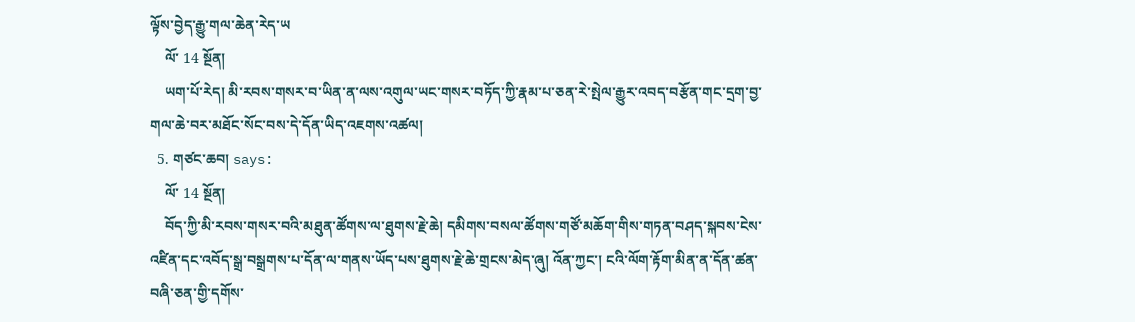ལྟོས་བྱེད་རྒྱུ་གལ་ཆེན་རེད་ཡ
    ལོ་ 14 སྔོན།
    ཡག་པོ་རེད། མི་རབས་གསར་བ་ཡིན་ན་ལས་འགུལ་ཡང་གསར་བཏོད་ཀྱི་རྣམ་པ་ཅན་རེ་སྤེལ་རྒྱུར་འབད་བརྩོན་གང་དྲག་བྱ་གལ་ཆེ་བར་མཐོང་སོང་བས་དེ་དོན་ཡིད་འཇགས་འཚལ།
  5. གཙང་ཆབ། says:
    ལོ་ 14 སྔོན།
    བོད་ཀྱི་མི་རབས་གསར་བའི་མཐུན་ཚོགས་ལ་ཐུགས་རྗེ་ཆེ། དམིགས་བསལ་ཚོགས་གཙོ་མཆོག་གིས་གཏན་བཤད་སྐབས་ངེས་འཛིན་དང་འབོད་སྒྲ་བསྒྲགས་པ་དོན་ལ་གནས་ཡོད་པས་ཐུགས་རྗེ་ཆེ་གྲངས་མེད་ཞུ། འོན་ཀྱང་། ངའི་ལོག་རྟོག་མིན་ན་དོན་ཚན་བཞི་ཅན་གྱི་དགོས་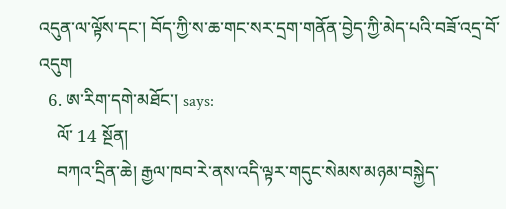འདུན་ལ་ལྟོས་དང་། བོད་ཀྱི་ས་ཆ་གང་སར་དྲག་གནོན་བྱེད་ཀྱི་མེད་པའི་བཟོ་འདྲ་བོ་འདུག
  6. ཨ་རིག་དགེ་མཐོང་། says:
    ལོ་ 14 སྔོན།
    བཀའ་དྲིན་ཆེ། རྒྱལ་ཁབ་རེ་ནས་འདི་ལྟར་གདུང་སེམས་མཉམ་བསྐྱེད་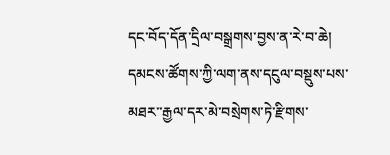དང་བོད་དོན་དྲིལ་བསྒྲགས་བྱས་ན་རེ་བ་ཆེ། དམངས་ཚོགས་ཀྱི་ལག་ནས་དངུལ་བསྡུས་པས་མཐར་་རྒྱལ་དར་མེ་བསྲེགས་ཏེ་རྫིགས་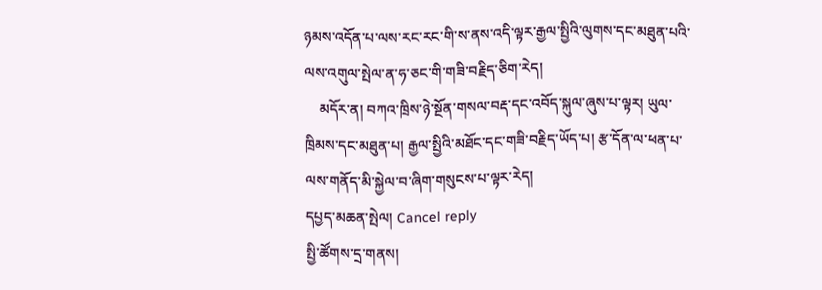ཉམས་འདོན་པ་ལས་རང་རང་གི་ས་ནས་འདི་ལྟར་རྒྱལ་སྤྱིའི་ལུགས་དང་མཐུན་པའི་ལས་འགུལ་སྤེལ་ན་ཧ་ཅང་གི་གཟི་བརྗིད་ཅིག་རེད།
    མདོར་ན། བཀའ་ཁྲིས་ཉེ་སྔོན་གསལ་བརྡ་དང་འབོད་སྐུལ་ཞུས་པ་ལྟར། ཡུལ་ཁྲིམས་དང་མཐུན་པ། རྒྱལ་སྤྱིའི་མཐོང་དང་གཟི་བརྗིད་ཡོད་པ། རྩ་དོན་ལ་ཕན་པ་ལས་གནོད་མི་སྐྱེལ་བ་ཞིག་གསུངས་པ་ལྟར་རེད།
དཔྱད་མཆན་སྤེལ། Cancel reply
སྤྱི་ཚོགས་དྲ་གནས།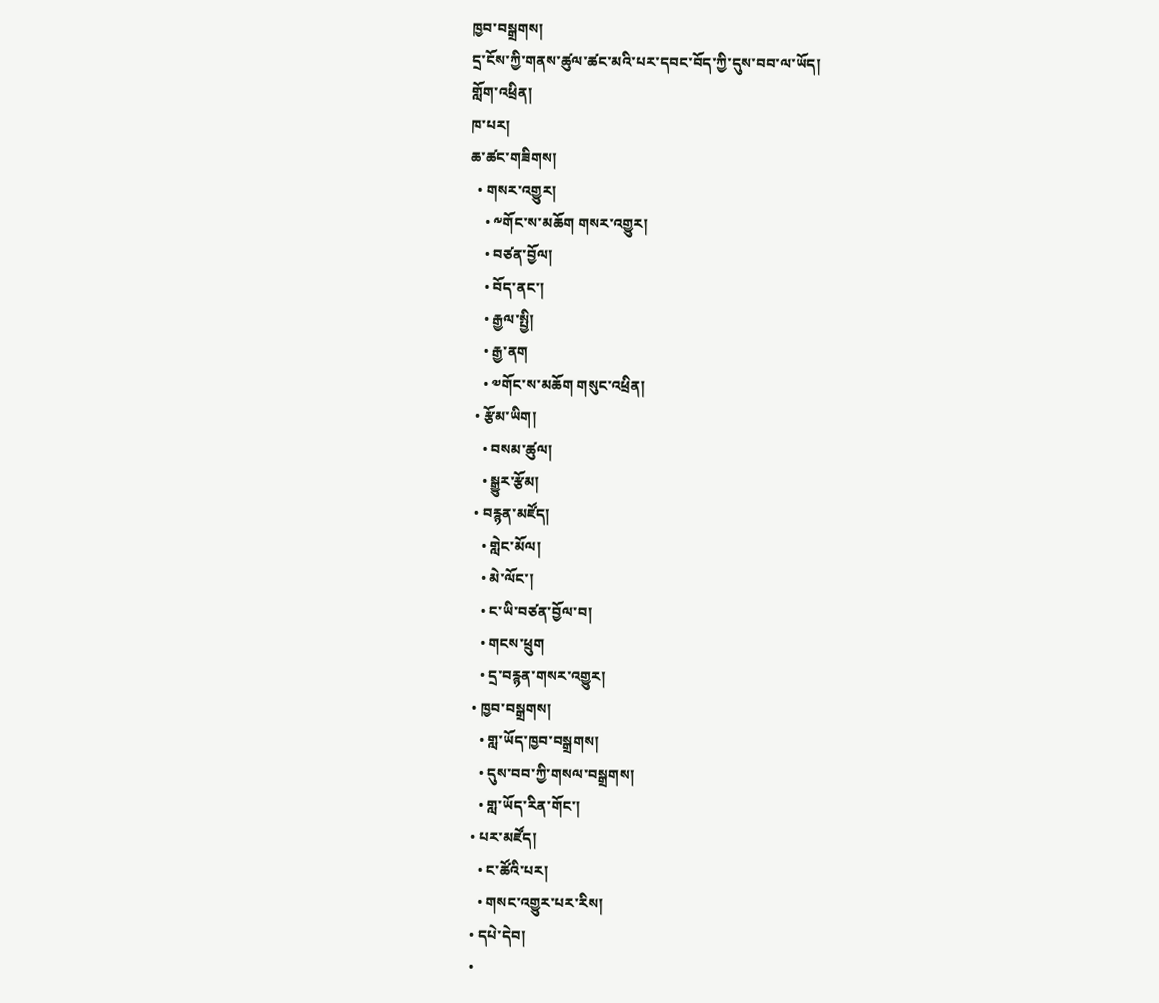ཁྱབ་བསྒྲགས།
དྲ་ངོས་ཀྱི་གནས་ཚུལ་ཚང་མའི་པར་དབང་བོད་ཀྱི་དུས་བབ་ལ་ཡོད།
གློག་འཕྲིན།
ཁ་པར།
ཆ་ཚང་གཟིགས།
  • གསར་འགྱུར།
    • ༸གོང་ས་མཆོག གསར་འགྱུར།
    • བཙན་བྱོལ།
    • བོད་ནང་།
    • རྒྱལ་སྤྱི།
    • རྒྱ་ནག
    • ༧གོང་ས་མཆོག གསུང་འཕྲིན།
  • རྩོམ་ཡིག།
    • བསམ་ཚུལ།
    • སྒྱུར་རྩོམ།
  • བརྙན་མཛོད།
    • གླེང་མོལ།
    • མེ་ལོང་།
    • ང་ཡི་བཙན་བྱོལ་བ།
    • གངས་ཕྲུག
    • དྲ་བརྙན་གསར་འགྱུར།
  • ཁྱབ་བསྒྲགས།
    • གླ་ཡོད་ཁྱབ་བསྒྲགས།
    • དུས་བབ་ཀྱི་གསལ་བསྒྲགས།
    • གླ་ཡོད་རིན་གོང་།
  • པར་མཛོད།
    • ང་ཚོའི་པར།
    • གསང་འགྱུར་པར་རིས།
  • དཔེ་དེབ།
  •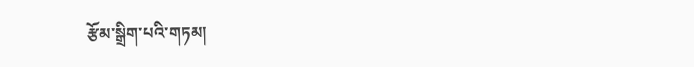རྩོམ་སྒྲིག་པའི་གཏམ།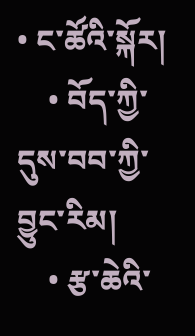• ང་ཚོའི་སྐོར།
    • བོད་ཀྱི་དུས་བབ་ཀྱི་བྱུང་རིམ།
    • རྩ་ཆེའི་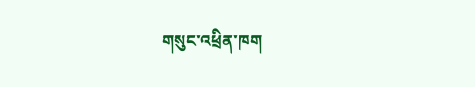གསུང་འཕྲིན་ཁག